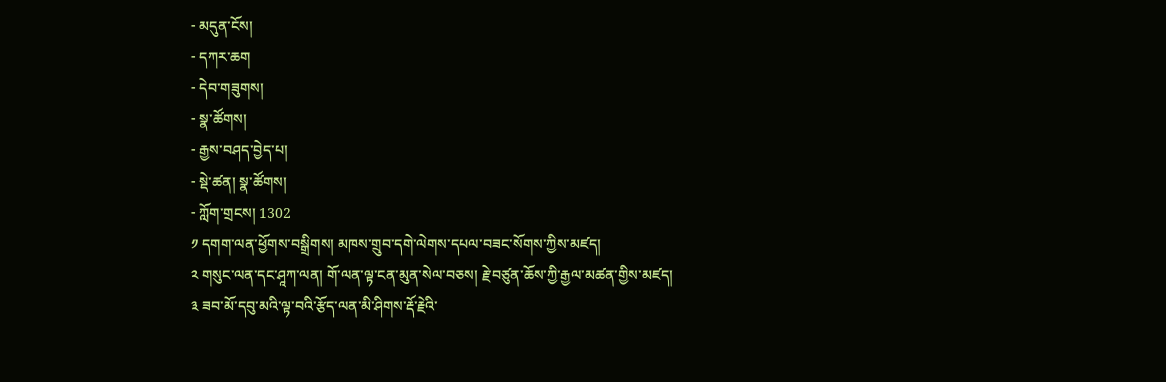- མདུན་ངོས།
- དཀར་ཆག
- དེབ་གཟུགས།
- སྣ་ཚོགས།
- རྒྱས་བཤད་བྱེད་པ།
- སྡེ་ཚན། སྣ་ཚོགས།
- ཀློག་གྲངས། 1302
༡ དགག་ལན་ཕྱོགས་བསྒྲིགས། མཁས་གྲུབ་དགེ་ལེགས་དཔལ་བཟང་སོགས་ཀྱིས་མཛད།
༢ གསུང་ལན་དང་ཤཱཀ་ལན། གོ་ལན་ལྟ་ངན་མུན་སེལ་བཅས། རྗེ་བཙུན་ཆོས་ཀྱི་རྒྱལ་མཚན་གྱིས་མཛད།
༣ ཟབ་མོ་དབུ་མའི་ལྟ་བའི་རྩོད་ལན་མི་ཤིགས་རྡོ་རྗེའི་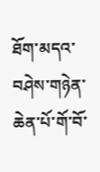ཐོག་མདའ་བཤེས་གཉེན་ཆེན་པོ་གོ་བོ་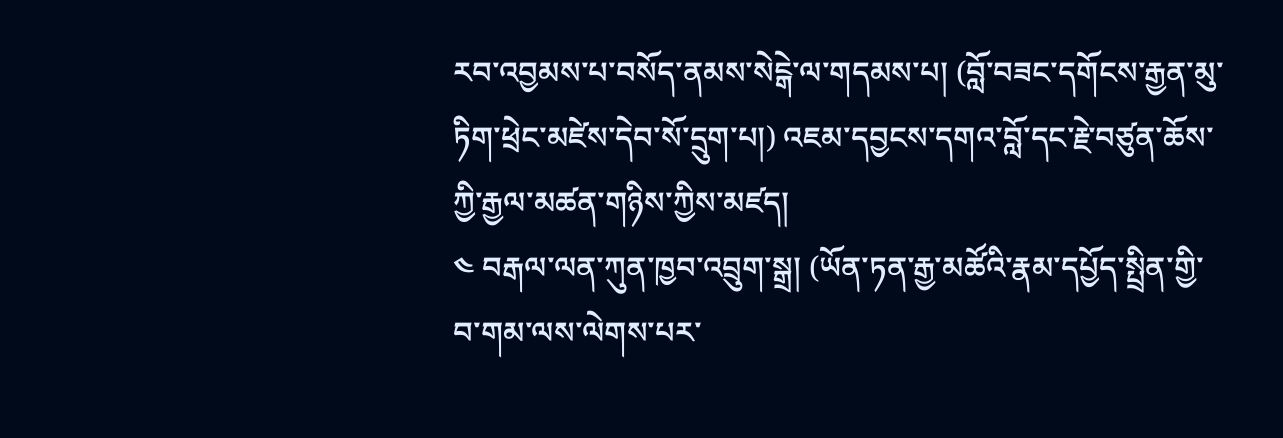རབ་འབྱམས་པ་བསོད་ནམས་སེངྒེ་ལ་གདམས་པ། (བློ་བཟང་དགོངས་རྒྱན་མུ་ཏིག་ཕྲེང་མཛེས་དེབ་སོ་དྲུག་པ།) འཇམ་དབྱངས་དགའ་བློ་དང་རྗེ་བཙུན་ཆོས་ཀྱི་རྒྱལ་མཚན་གཉིས་ཀྱིས་མཛད།
༤ བརྒལ་ལན་ཀུན་ཁྱབ་འབྲུག་སྒྲ། (ཡོན་ཏན་རྒྱ་མཚོའི་རྣམ་དཔྱོད་སྤྲིན་གྱི་བ་གམ་ལས་ལེགས་པར་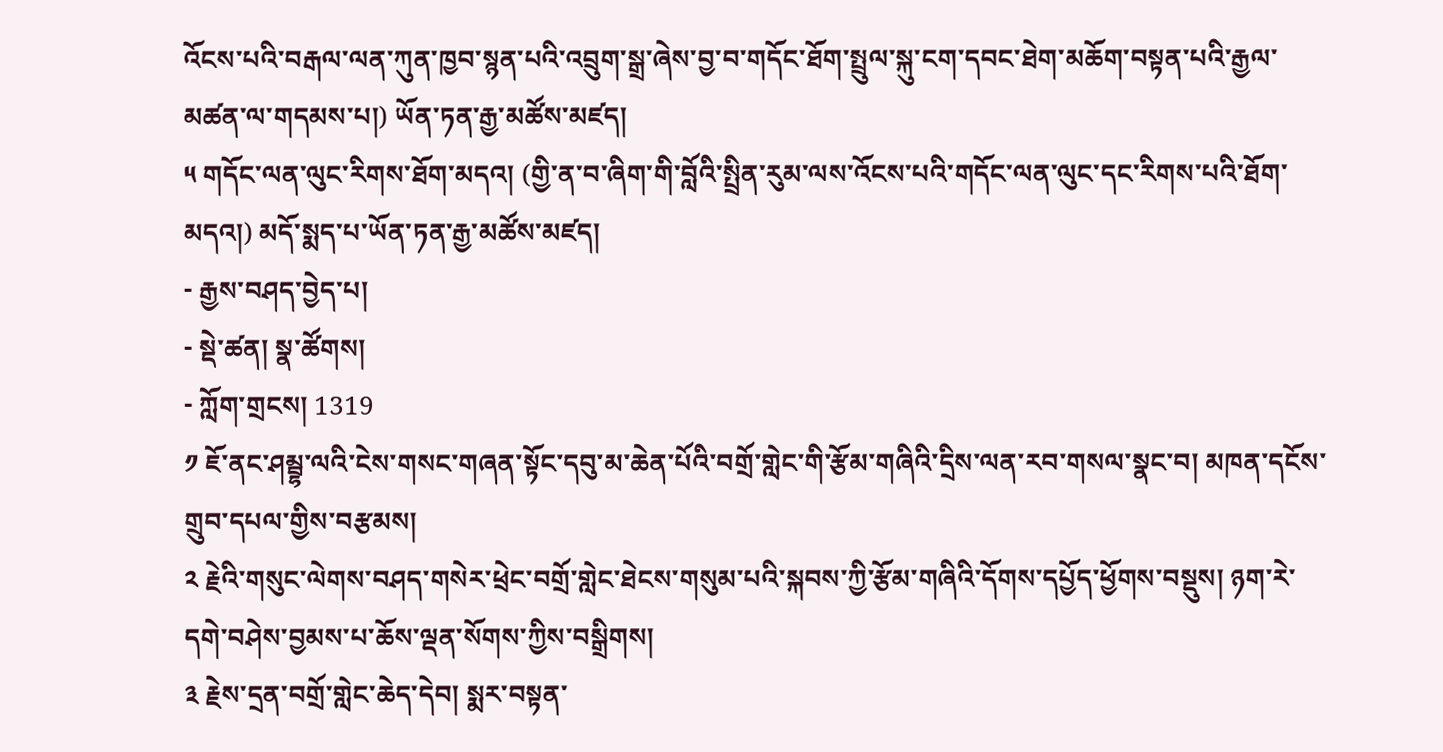འོངས་པའི་བརྒལ་ལན་ཀུན་ཁྱབ་སྙན་པའི་འབྲུག་སྒྲ་ཞེས་བྱ་བ་གདོང་ཐོག་སྤྲུལ་སྐུ་ངག་དབང་ཐེག་མཆོག་བསྟན་པའི་རྒྱལ་མཚན་ལ་གདམས་པ།) ཡོན་ཏན་རྒྱ་མཚོས་མཛད།
༥ གདོང་ལན་ལུང་རིགས་ཐོག་མདའ། (གྱི་ན་བ་ཞིག་གི་བློའི་སྤྲིན་རུམ་ལས་འོངས་པའི་གདོང་ལན་ལུང་དང་རིགས་པའི་ཐོག་མདའ།) མདོ་སྨད་པ་ཡོན་ཏན་རྒྱ་མཚོས་མཛད།
- རྒྱས་བཤད་བྱེད་པ།
- སྡེ་ཚན། སྣ་ཚོགས།
- ཀློག་གྲངས། 1319
༡ ཇོ་ནང་ཤམྦྷ་ལའི་ངེས་གསང་གཞན་སྟོང་དབུ་མ་ཆེན་པོའི་བགྲོ་གླེང་གི་རྩོམ་གཞིའི་དྲིས་ལན་རབ་གསལ་སྣང་བ། མཁན་དངོས་གྲུབ་དཔལ་གྱིས་བརྩམས།
༢ རྗེའི་གསུང་ལེགས་བཤད་གསེར་ཕྲེང་བགྲོ་གླེང་ཐེངས་གསུམ་པའི་སྐབས་ཀྱི་རྩོམ་གཞིའི་དོགས་དཔྱོད་ཕྱོགས་བསྡུས། ཉག་རེ་དགེ་བཤེས་བྱམས་པ་ཆོས་ལྡན་སོགས་ཀྱིས་བསྒྲིགས།
༣ རྗེས་དྲན་བགྲོ་གླེང་ཆེད་དེབ། སྨར་བསྟན་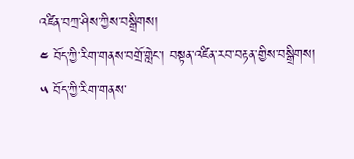འཛིན་བཀྲ་ཤིས་ཀྱིས་བསྒྲིགས།
༤ བོད་ཀྱི་རིག་གནས་བགྲོ་གླེང་། བསྟན་འཛིན་རབ་བརྟན་གྱིས་བསྒྲིགས།
༥ བོད་ཀྱི་རིག་གནས་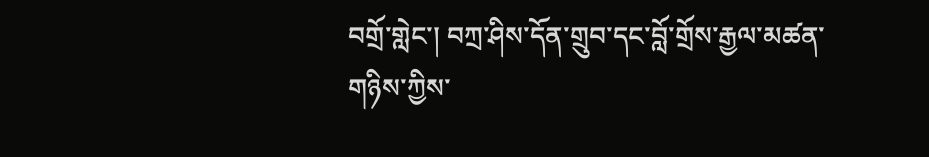བགྲོ་གླེང་། བཀྲ་ཤིས་དོན་གྲུབ་དང་བློ་གྲོས་རྒྱལ་མཚན་གཉིས་ཀྱིས་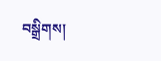བསྒྲིགས།